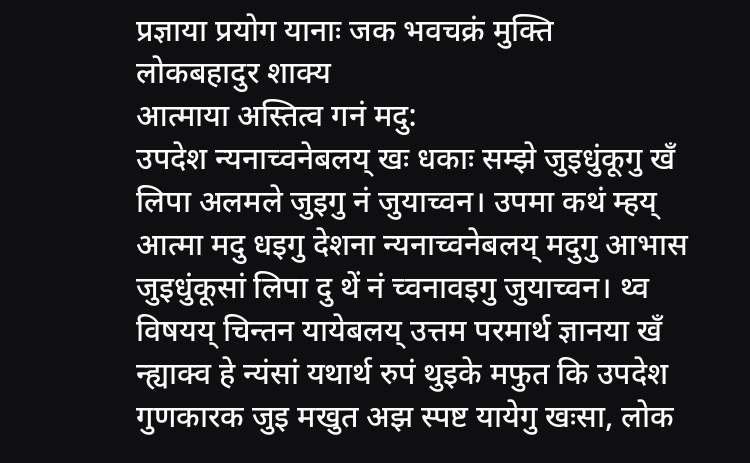प्रज्ञाया प्रयोग यानाः जक भवचक्रं मुक्ति
लोकबहादुर शाक्य
आत्माया अस्तित्व गनं मदु:
उपदेश न्यनाच्वनेबलय् खः धकाः सम्झे जुइधुंकूगु खँ लिपा अलमले जुइगु नं जुयाच्वन। उपमा कथं म्हय् आत्मा मदु धइगु देशना न्यनाच्वनेबलय् मदुगु आभास जुइधुंकूसां लिपा दु थें नं च्वनावइगु जुयाच्वन। थ्व विषयय् चिन्तन यायेबलय् उत्तम परमार्थ ज्ञानया खँ न्ह्याक्व हे न्यंसां यथार्थ रुपं थुइके मफुत कि उपदेश गुणकारक जुइ मखुत अझ स्पष्ट यायेगु खःसा, लोक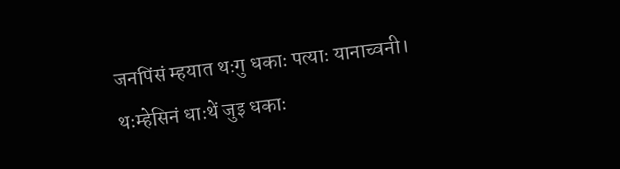जनपिंसं म्हयात थःगु धकाः पत्याः यानाच्वनी। थःम्हेसिनं धाःथें जुइ धकाः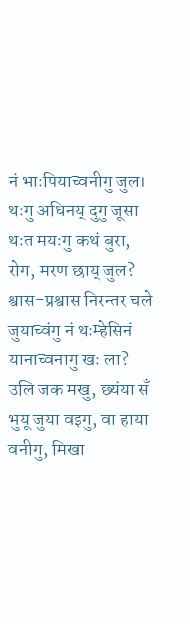नं भाःपियाच्वनीगु जुल। थःगु अधिनय् दुगु जूसा थःत मयःगु कथं बुरा, रोग, मरण छाय् जुल? श्वास-प्रश्वास निरन्तर चले जुयाच्वंगु नं थःम्हेसिनं यानाच्वनागु खः ला? उलि जक मखु, छ्यंया सँ भुयू जुया वइगु, वा हाया वनीगु, मिखा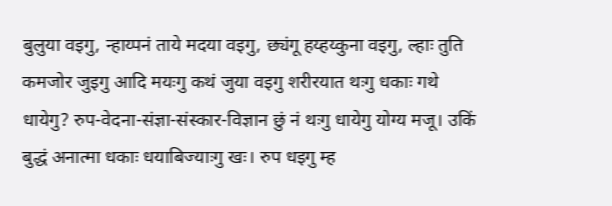बुलुया वइगु, न्हाय्पनं ताये मदया वइगु, छ्यंगू हय्हय्कुना वइगु, ल्हाः तुति कमजोर जुइगु आदि मयःगु कथं जुया वइगु शरीरयात थःगु धकाः गथे धायेगु? रुप-वेदना-संज्ञा-संस्कार-विज्ञान छुं नं थःगु धायेगु योग्य मजू। उकिं बुद्धं अनात्मा धकाः धयाबिज्याःगु खः। रुप धइगु म्ह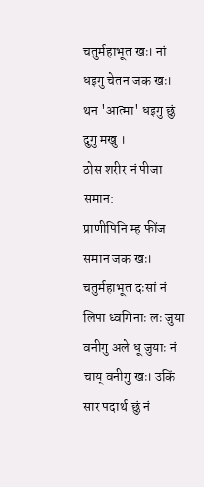चतुर्महाभूत खः। नां धइगु चेतन जक खः। थन 'आत्मा' धइगु छुं दुगु मखु ।
ठोस शरीर नं पीजा समान:
प्राणीपिनि म्ह फींज समान जक खः। चतुर्महाभूत दःसां नं लिपा ध्वगिनाः लः जुया वनीगु अले धू जुयाः नं चाय् वनीगु खः। उकिं सार पदार्थ छुं नं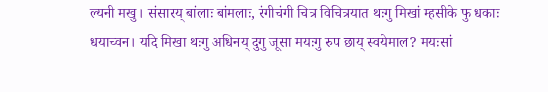ल्यनी मखु। संसारय् बांलाः बांमलाः, रंगीचंगी चित्र विचित्रयात थःगु मिखां म्हसीके फु धकाः धयाच्वन। यदि मिखा थःगु अधिनय् दुगु जूसा मयःगु रुप छाय् स्वयेमाल? मयःसां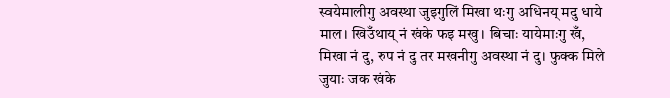स्वयेमालीगु अवस्था जुइगुलिं मिखा थःगु अधिनय् मदु धाये माल। खिउँथाय् नं खंके फइ मखु। बिचाः यायेमाःगु खँ, मिखा नं दु, रुप नं दु तर मखनीगु अवस्था नं दु। फुक्क मिले जुयाः जक खंके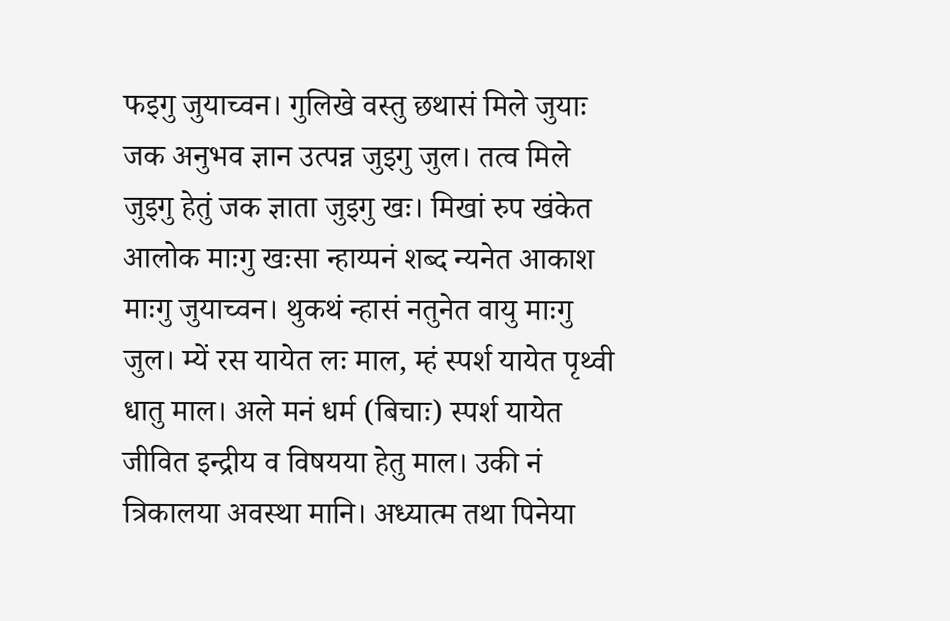फइगु जुयाच्वन। गुलिखे वस्तु छथासं मिले जुयाः जक अनुभव ज्ञान उत्पन्न जुइगु जुल। तत्व मिले जुइगु हेतुं जक ज्ञाता जुइगु खः। मिखां रुप खंकेत आलोक माःगु खःसा न्हाय्पनं शब्द न्यनेत आकाश माःगु जुयाच्वन। थुकथं न्हासं नतुनेत वायु माःगु जुल। म्यें रस यायेत लः माल, म्हं स्पर्श यायेत पृथ्वी धातु माल। अले मनं धर्म (बिचाः) स्पर्श यायेत जीवित इन्द्रीय व विषयया हेतु माल। उकी नं त्रिकालया अवस्था मानि। अध्यात्म तथा पिनेया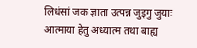लिधंसां जक ज्ञाता उत्पन्न जुइगु जुयाः आत्माया हेतु अध्यात्म तथा बाह्य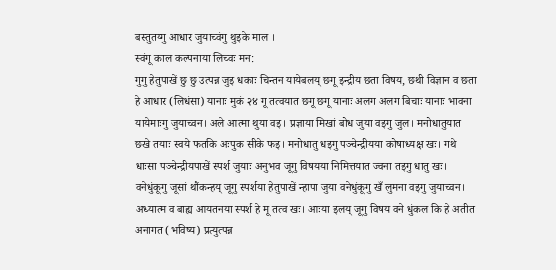बस्तुतय्गु आधार जुयाच्वंगु थुइके माल ।
स्वंगू काल कल्पनाया लिच्वः मन:
गुगु हेतुपाखें छु छु उत्पन्न जुइ धकाः चिन्तन यायेबलय् छगू इन्द्रीय छता विषय, छथी विज्ञान व छता हे आधार (लिधंसा) यानाः मुकं २४ गू तत्वयात छगू छगू यानाः अलग अलग बिचाः यानाः भावना यायेमाःगु जुयाच्वन। अले आत्मा थुया वइ। प्रज्ञाया मिखां बोध जुया वइगु जुल। मनोधातुयात छखे तयाः स्वये फतकि अःपुक सीके फइ। मनोधातु धइगु पञ्चेन्द्रीयया कोषाध्यक्ष खः। गथे धाःसा पञ्चेन्द्रीयपाखें स्पर्श जुयाः अनुभव जूगु विषयया निमित्तयात ज्वना तइगु धातु खः। वनेधुंकूगु जूसां थौंकन्हय् जूगु स्पर्शया हेतुपाखें न्हापा जुया वनेधुंकूगु खँ लुमना वइगु जुयाच्वन। अध्यात्म व बाह्य आयतनया स्पर्श हे मू तत्व खः। आःया इलय् जूगु विषय वने धुंकल कि हे अतीत अनागत (भविष्य) प्रत्युत्पन्न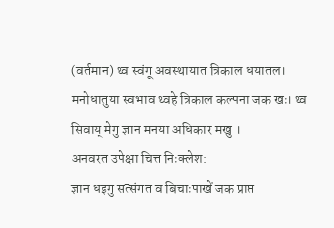(वर्तमान) थ्व स्वंगू अवस्थायात त्रिकाल धयातल। मनोधातुया स्वभाव थ्वहे त्रिकाल कल्पना जक खः। थ्व सिवाय् मेगु ज्ञान मनया अधिकार मखु ।
अनवरत उपेक्षा चित्त निःक्लेश:
ज्ञान धइगु सत्संगत व बिचाःपाखें जक प्राप्त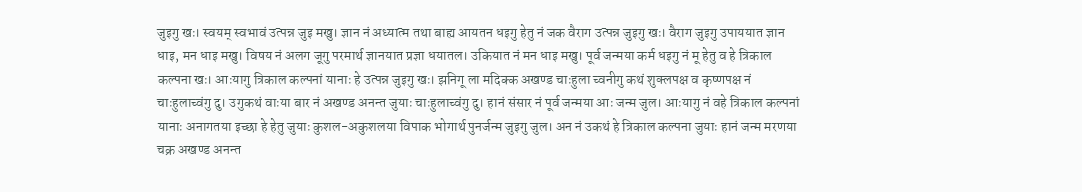जुइगु खः। स्वयम् स्वभावं उत्पन्न जुइ मखु। ज्ञान नं अध्यात्म तथा बाह्य आयतन धइगु हेतु नं जक वैराग उत्पन्न जुइगु खः। वैराग जुइगु उपाययात ज्ञान धाइ, मन धाइ मखु। विषय नं अलग जूगु परमार्थ ज्ञानयात प्रज्ञा धयातल। उकियात नं मन धाइ मखु। पूर्व जन्मया कर्म धइगु नं मू हेतु व हे त्रिकाल कल्पना खः। आःयागु त्रिकाल कल्पनां यानाः हे उत्पन्न जुइगु खः। झनिगू ला मदिक्क अखण्ड चाःहुला च्वनीगु कथं शुक्लपक्ष व कृष्णपक्ष नं चाःहुलाच्वंगु दु। उगुकथं वाःया बार नं अखण्ड अनन्त जुयाः चाःहुलाच्वंगु दु। हानं संसार नं पूर्व जन्मया आः जन्म जुल। आःयागु नं वहे त्रिकाल कल्पनां यानाः अनागतया इच्छा हे हेतु जुयाः कुशल-अकुशलया विपाक भोगार्थ पुनर्जन्म जुइगु जुल। अन नं उकथं हे त्रिकाल कल्पना जुयाः हानं जन्म मरणया चक्र अखण्ड अनन्त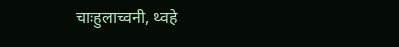चाःहुलाच्वनी, थ्वहे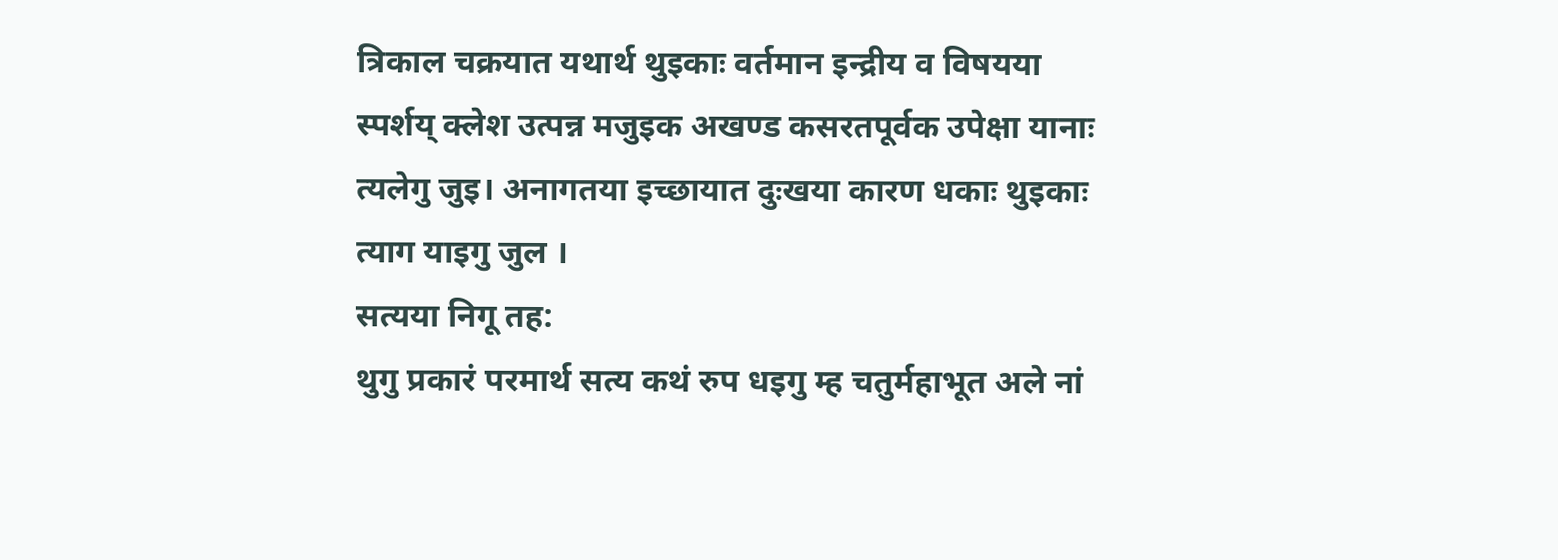त्रिकाल चक्रयात यथार्थ थुइकाः वर्तमान इन्द्रीय व विषयया स्पर्शय् क्लेश उत्पन्न मजुइक अखण्ड कसरतपूर्वक उपेक्षा यानाः त्यलेगु जुइ। अनागतया इच्छायात दुःखया कारण धकाः थुइकाः त्याग याइगु जुल ।
सत्यया निगू तह:
थुगु प्रकारं परमार्थ सत्य कथं रुप धइगु म्ह चतुर्महाभूत अले नां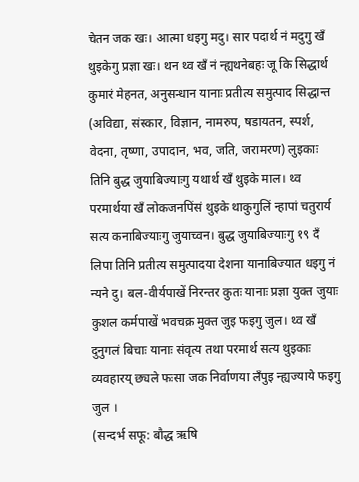चेतन जक खः। आत्मा धइगु मदु। सार पदार्थ नं मदुगु खँ थुइकेगु प्रज्ञा खः। थन थ्व खँ नं न्ह्यथनेबहः जू कि सिद्धार्थ कुमारं मेहनत, अनुसन्धान यानाः प्रतीत्य समुत्पाद सिद्धान्त (अविद्या, संस्कार, विज्ञान, नामरुप, षडायतन, स्पर्श, वेदना, तृष्णा, उपादान, भव, जति, जरामरण) लुइकाः तिनि बुद्ध जुयाबिज्याःगु यथार्थ खँ थुइके माल। थ्व परमार्थया खँ लोकजनपिंसं थुइके थाकुगुलिं न्हापां चतुरार्य सत्य कनाबिज्याःगु जुयाच्वन। बुद्ध जुयाबिज्याःगु १९ दँ लिपा तिनि प्रतीत्य समुत्पादया देशना यानाबिज्यात धइगु नं न्यने दु। बल-वीर्यपाखें निरन्तर कुतः यानाः प्रज्ञा युक्त जुयाः कुशल कर्मपाखें भवचक्र मुक्त जुइ फइगु जुल। थ्व खँ दुनुगलं बिचाः यानाः संवृत्य तथा परमार्थ सत्य थुइकाः व्यवहारय् छ्यले फःसा जक निर्वाणया लँपुइ न्ह्यज्याये फइगु जुल ।
(सन्दर्भ सफू: बौद्ध ऋषि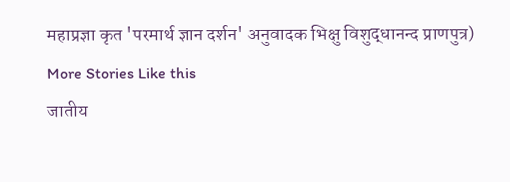महाप्रज्ञा कृत 'परमार्थ ज्ञान दर्शन' अनुवादक भिक्षु विशुद्धानन्द प्राणपुत्र)
More Stories Like this
जातीय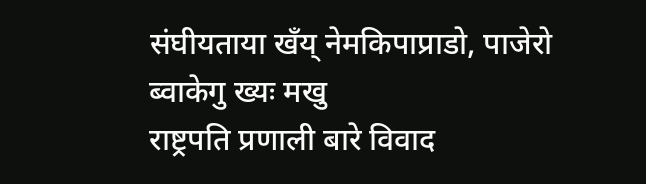संघीयताया खँय् नेमकिपाप्राडो, पाजेरो ब्वाकेगु ख्यः मखु
राष्ट्रपति प्रणाली बारे विवाद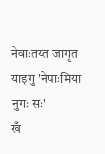नेवाःतय्त जागृत याइगु 'नेपाःमिया नुगः सः'
खँ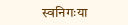स्वनिगःया